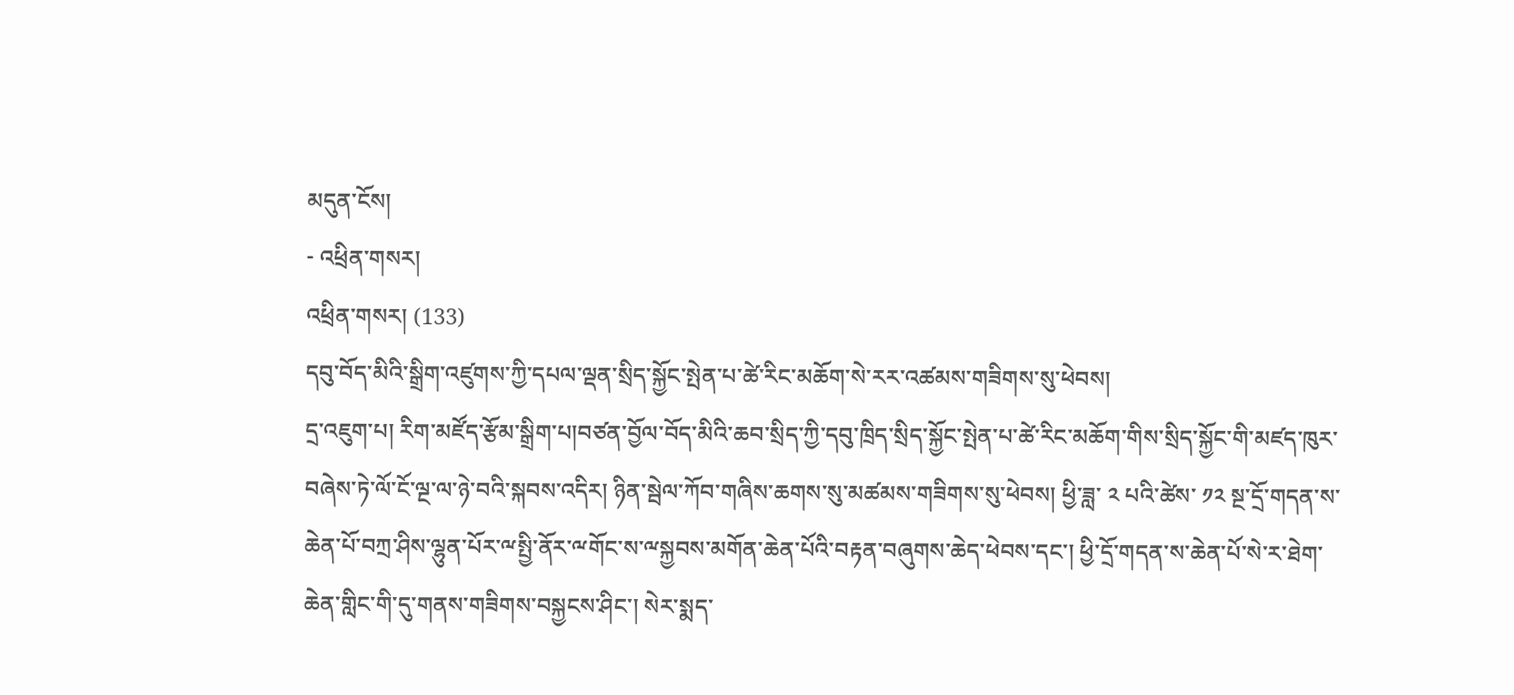མདུན་ངོས།
- འཕྲིན་གསར།
འཕྲིན་གསར། (133)
དབུ་བོད་མིའི་སྒྲིག་འཛུགས་ཀྱི་དཔལ་ལྡན་སྲིད་སྐྱོང་སྤེན་པ་ཚེ་རིང་མཆོག་སེ་རར་འཚམས་གཟིགས་སུ་ཕེབས།
དྲ་འཇུག་པ། རིག་མཛོད་རྩོམ་སྒྲིག་པ།བཙན་བྱོལ་བོད་མིའི་ཆབ་སྲིད་ཀྱི་དབུ་ཁྲིད་སྲིད་སྐྱོང་སྤེན་པ་ཚེ་རིང་མཆོག་གིས་སྲིད་སྐྱོང་གི་མཛད་ཁུར་བཞེས་ཏེ་ལོ་ངོ་ལྔ་ལ་ཉེ་བའི་སྐབས་འདིར། ཉིན་སྦེལ་ཀོབ་གཞིས་ཆགས་སུ་མཚམས་གཟིགས་སུ་ཕེབས། ཕྱི་ཟླ་ ༢ པའི་ཚེས་ ༡༢ སྔ་དྲོ་གདན་ས་ཆེན་པོ་བཀྲ་ཤིས་ལྷུན་པོར་ྋསྤྱི་ནོར་ྋགོང་ས་ྋསྐྱབས་མགོན་ཆེན་པོའི་བརྟན་བཞུགས་ཆེད་ཕེབས་དང་། ཕྱི་དྲོ་གདན་ས་ཆེན་པོ་སེ་ར་ཐེག་ཆེན་གླིང་གི་དུ་གནས་གཟིགས་བསྐྱངས་ཤིང་། སེར་སྨད་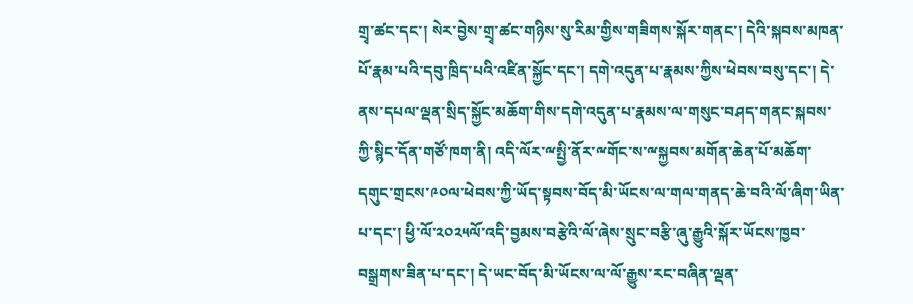གྲྭ་ཚང་དང་། སེར་བྱེས་གྲྭ་ཚང་གཉིས་སུ་རིམ་གྱིས་གཟིགས་སྐོར་གནང་། དེའི་སྐབས་མཁན་པོ་རྣམ་པའི་དབུ་ཁྲིད་པའི་འཛིན་སྐྱོང་དང་། དགེ་འདུན་པ་རྣམས་ཀྱིས་ཕེབས་བསུ་དང་། དེ་ནས་དཔལ་ལྡན་སྲིད་སྐྱོང་མཆོག་གིས་དགེ་འདུན་པ་རྣམས་ལ་གསུང་བཤད་གནང་སྐབས་ཀྱི་སྙིང་དོན་གཙོ་ཁག་ནི། འདི་ལོར་ྋསྤྱི་ནོར་ྋགོང་ས་ྋསྐྱབས་མགོན་ཆེན་པོ་མཆོག་དགུང་གྲངས་༩༠ལ་ཕེབས་ཀྱི་ཡོད་སྟབས་བོད་མི་ཡོངས་ལ་གལ་གནད་ཆེ་བའི་ལོ་ཞིག་ཡིན་པ་དང་། ཕྱི་ལོ་༢༠༢༥ལོ་འདི་བྱམས་བརྩེའི་ལོ་ཞེས་སྲུང་བརྩི་ཞུ་རྒྱུའི་སྐོར་ཡོངས་ཁྱབ་བསྒྲགས་ཟིན་པ་དང་། དེ་ཡང་བོད་མི་ཡོངས་ལ་ལོ་རྒྱུས་རང་བཞིན་ལྡན་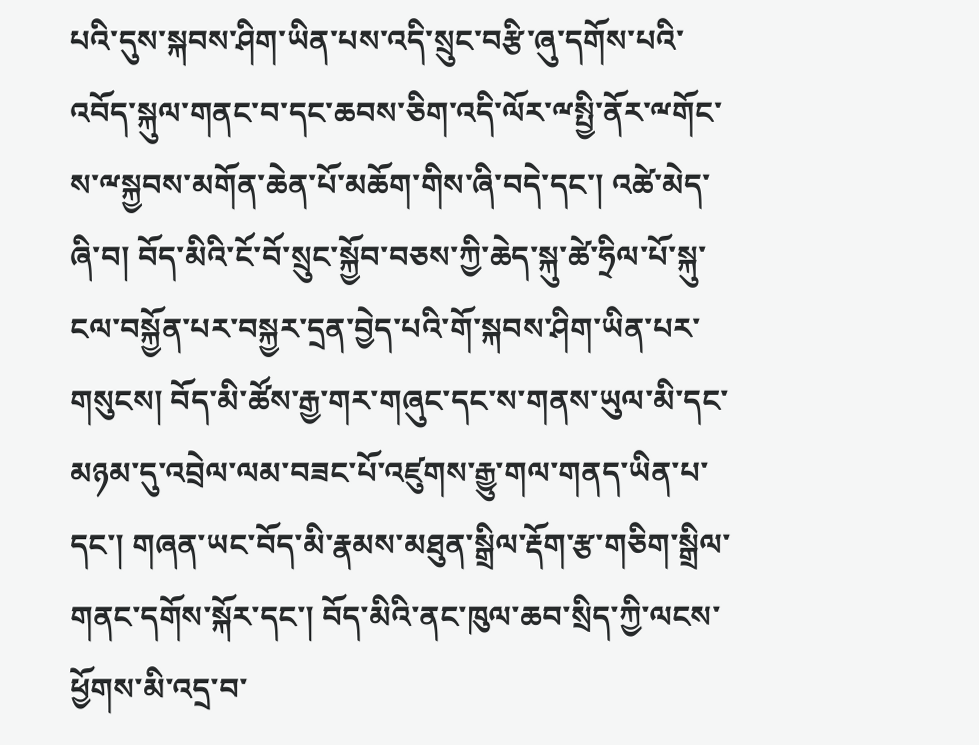པའི་དུས་སྐབས་ཤིག་ཡིན་པས་འདི་སྲུང་བརྩི་ཞུ་དགོས་པའི་འབོད་སྐུལ་གནང་བ་དང་ཆབས་ཅིག་འདི་ལོར་ྋསྤྱི་ནོར་ྋགོང་ས་ྋསྐྱབས་མགོན་ཆེན་པོ་མཆོག་གིས་ཞི་བདེ་དང་། འཚེ་མེད་ཞི་བ། བོད་མིའི་ངོ་བོ་སྲུང་སྐྱོབ་བཅས་ཀྱི་ཆེད་སྐུ་ཚེ་ཧྲིལ་པོ་སྐུ་ངལ་བསྐྱོན་པར་བསྐྱར་དྲན་བྱེད་པའི་གོ་སྐབས་ཤིག་ཡིན་པར་གསུངས། བོད་མི་ཚོས་རྒྱ་གར་གཞུང་དང་ས་གནས་ཡུལ་མི་དང་མཉམ་དུ་འབྲེལ་ལམ་བཟང་པོ་འཛུགས་རྒྱུ་གལ་གནད་ཡིན་པ་དང་། གཞན་ཡང་བོད་མི་རྣམས་མཐུན་སྒྲིལ་རྡོག་རྩ་གཅིག་སྒྲིལ་གནང་དགོས་སྐོར་དང་། བོད་མིའི་ནང་ཁུལ་ཆབ་སྲིད་ཀྱི་ལངས་ཕྱོགས་མི་འདྲ་བ་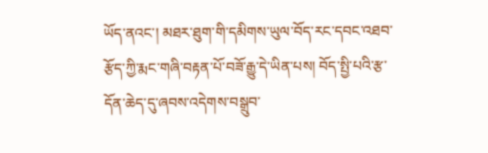ཡོད་ནའང་། མཐར་ཐུག་གི་དམིགས་ཡུལ་བོད་རང་དབང་འཐབ་རྩོད་ཀྱི་རྨང་གཞི་བརྟན་པོ་བཟོ་རྒྱུ་དེ་ཡིན་པས། བོད་སྤྱི་པའི་རྩ་དོན་ཆེད་དུ་ཞབས་འདེགས་བསྒྲུབ་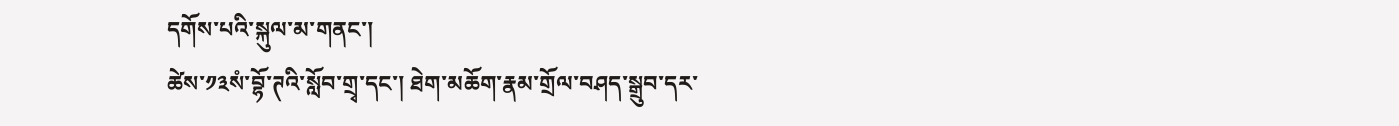དགོས་པའི་སྐུལ་མ་གནང་།
ཚེས་༡༣སཾ་བྷོ་ཊའི་སློབ་གྲྭ་དང་། ཐེག་མཆོག་རྣམ་གྲོལ་བཤད་སྒྲུབ་དར་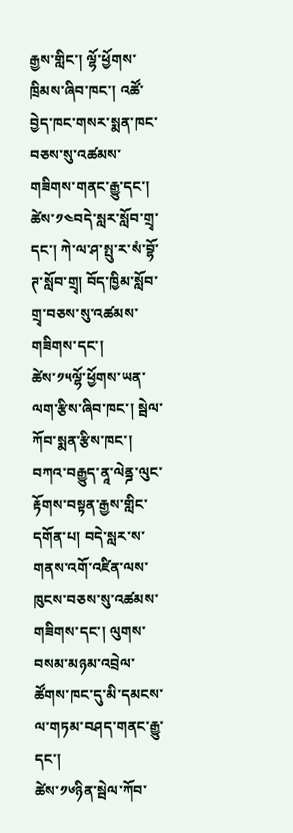རྒྱས་གླིང་། ལྷོ་ཕྱོགས་ཁྲིམས་ཞིབ་ཁང་། འཚོ་བྱེད་ཁང་གསར་སྨན་ཁང་བཅས་སུ་འཚམས་གཟིགས་གནང་རྒྱུ་དང་། ཚེས་༡༤བདེ་སླར་སློབ་གྲྭ་དང་། ཀེ་ལ་ཤ་སྤུ་ར་སཾ་བྷོ་ཊ་སློབ་གྲྭ། བོད་ཁྱིམ་སློབ་གྲྭ་བཅས་སུ་འཚམས་གཟིགས་དང་།
ཚེས་༡༥ལྷོ་ཕྱོགས་ཡན་ལག་རྩིས་ཞིབ་ཁང་། སྦེལ་ཀོབ་སྨན་རྩིས་ཁང་། བཀའ་བརྒྱུད་ནཱ་ལེནྜ་ལུང་རྟོགས་བསྟན་རྒྱས་གླིང་དགོན་པ། བདེ་སླར་ས་གནས་འགོ་འཛིན་ལས་ཁུངས་བཅས་སུ་འཚམས་གཟིགས་དང་། ལུགས་བསམ་མཉམ་འབྲེལ་ཚོགས་ཁང་དུ་མི་དམངས་ལ་གཏམ་བཤད་གནང་རྒྱུ་དང་།
ཚེས་༡༦ཉིན་སྦེལ་ཀོབ་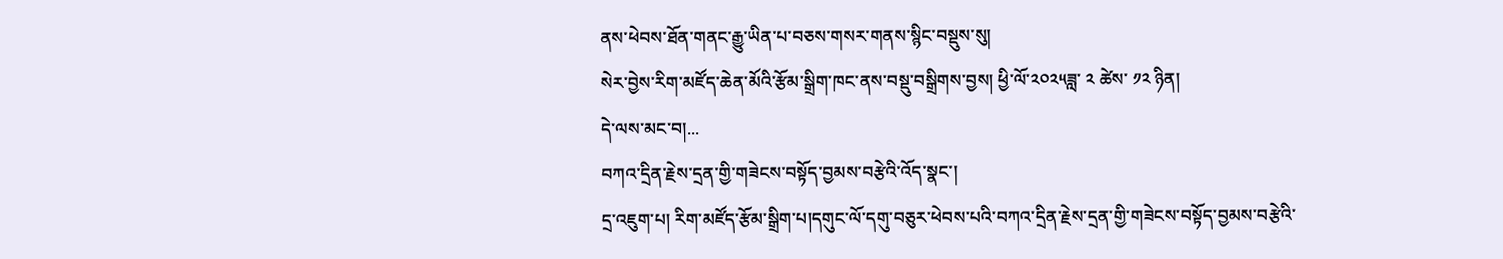ནས་ཕེབས་ཐོན་གནང་རྒྱུ་ཡིན་པ་བཅས་གསར་གནས་སྙིང་བསྡུས་སུ།
སེར་བྱེས་རིག་མཛོད་ཆེན་མོའི་རྩོམ་སྒྲིག་ཁང་ནས་བསྡུ་བསྒྲིགས་བྱས། ཕྱི་ལོ་༢༠༢༥ཟླ་ ༢ ཚེས་ ༡༢ ཉིན།
དེ་ལས་མང་བ།...
བཀའ་དྲིན་རྗེས་དྲན་གྱི་གཟེངས་བསྟོད་བྱམས་བརྩེའི་འོད་སྣང་།
དྲ་འཇུག་པ། རིག་མཛོད་རྩོམ་སྒྲིག་པ།དགུང་ལོ་དགུ་བཅུར་ཕེབས་པའི་བཀའ་དྲིན་རྗེས་དྲན་གྱི་གཟེངས་བསྟོད་བྱམས་བརྩེའི་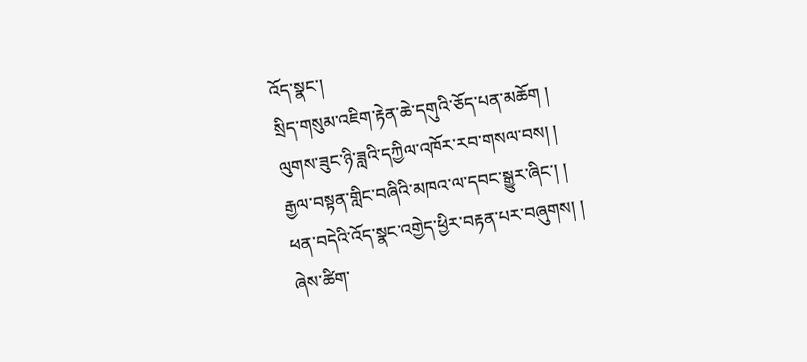འོད་སྣང་།
སྲིད་གསུམ་འཇིག་རྟེན་ཆེ་དགུའི་ཅོད་པན་མཆོག །
ལུགས་ཟུང་ཉི་ཟླའི་དཀྱིལ་འཁོར་རབ་གསལ་བས། །
རྒྱལ་བསྟན་གླིང་བཞིའི་མཁའ་ལ་དབང་སྒྱུར་ཞིང་། །
ཕན་བདེའི་འོད་སྣང་འགྱེད་ཕྱིར་བརྟན་པར་བཞུགས། །
ཞེས་ཚིག་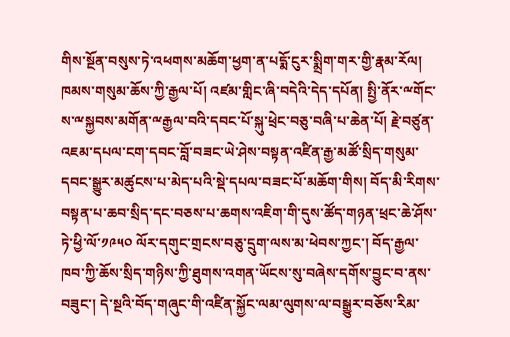གིས་སྔོན་བསུས་ཏེ་འཕགས་མཆོག་ཕྱག་ན་པདྨོ་ངུར་སྨྲིག་གར་གྱི་རྣམ་རོལ། ཁམས་གསུམ་ཆོས་ཀྱི་རྒྱལ་པོ། འཛམ་གླིང་ཞི་བདེའི་དེད་དཔོན། སྤྱི་ནོར་ྋགོང་ས་ྋསྐྱབས་མགོན་ྋརྒྱལ་བའི་དབང་པོ་སྐུ་ཕྲེང་བཅུ་བཞི་པ་ཆེན་པོ། རྗེ་བཙུན་འཇམ་དཔལ་ངག་དབང་བློ་བཟང་ཡེ་ཤེས་བསྟན་འཛིན་རྒྱ་མཚོ་སྲིད་གསུམ་དབང་སྒྱུར་མཚུངས་པ་མེད་པའི་སྡེ་དཔལ་བཟང་པོ་མཆོག་གིས། བོད་མི་རིགས་བསྟན་པ་ཆབ་སྲིད་དང་བཅས་པ་ཆགས་འཇིག་གི་དུས་ཚོད་གཉན་ཕྲང་ཆེ་ཤོས་ཏེ་ཕྱི་ལོ་༡༩༥༠ ལོར་དགུང་གྲངས་བཅུ་དྲུག་ལས་མ་ཕེབས་ཀྱང་། བོད་རྒྱལ་ཁབ་ཀྱི་ཆོས་སྲིད་གཉིས་ཀྱི་ཐུགས་འགན་ཡོངས་སུ་བཞེས་དགོས་བྱུང་བ་ནས་བཟུང་། དེ་སྔའི་བོད་གཞུང་གི་འཛིན་སྐྱོང་ལམ་ལུགས་ལ་བསྒྱུར་བཅོས་རིམ་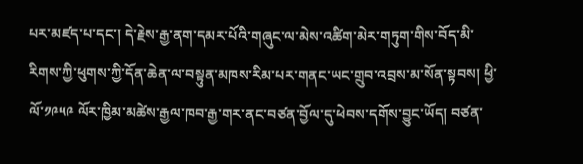པར་མཛད་པ་དང་། དེ་རྗེས་རྒྱ་ནག་དམར་པོའི་གཞུང་ལ་མེས་འཚིག་མེར་གཏུག་གིས་བོད་མི་རིགས་ཀྱི་ཕུགས་ཀྱི་དོན་ཆེན་ལ་བསྟུན་མཁས་རིམ་པར་གནང་ཡང་གྲུབ་འབྲས་མ་སོན་སྟབས། ཕྱི་ལོ་༡༩༥༩ ལོར་ཁྱིམ་མཚེས་རྒྱལ་ཁབ་རྒྱ་གར་ནང་བཙན་བྱོལ་དུ་ཕེབས་དགོས་བྱུང་ཡོད། བཙན་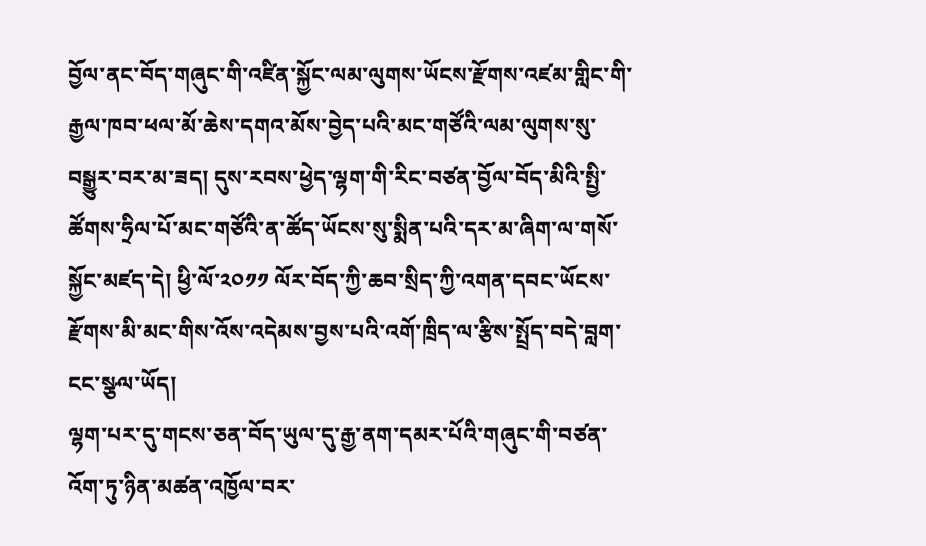བྱོལ་ནང་བོད་གཞུང་གི་འཛིན་སྐྱོང་ལམ་ལུགས་ཡོངས་རྫོགས་འཛམ་གླིང་གི་རྒྱལ་ཁབ་ཕལ་མོ་ཆེས་དགའ་མོས་བྱེད་པའི་མང་གཙོའི་ལམ་ལུགས་སུ་བསྒྱུར་བར་མ་ཟད། དུས་རབས་ཕྱེད་ལྷག་གི་རིང་བཙན་བྱོལ་བོད་མིའི་སྤྱི་ཚོགས་ཧྲིལ་པོ་མང་གཙོའི་ན་ཚོད་ཡོངས་སུ་སྨིན་པའི་དར་མ་ཞིག་ལ་གསོ་སྐྱོང་མཛད་དེ། ཕྱི་ལོ་༢༠༡༡ ལོར་བོད་ཀྱི་ཆབ་སྲིད་ཀྱི་འགན་དབང་ཡོངས་རྫོགས་མི་མང་གིས་འོས་འདེམས་བྱས་པའི་འགོ་ཁྲིད་ལ་རྩིས་སྤྲོད་བདེ་བླག་ངང་སྩལ་ཡོད།
ལྷག་པར་དུ་གངས་ཅན་བོད་ཡུལ་དུ་རྒྱ་ནག་དམར་པོའི་གཞུང་གི་བཙན་འོག་ཏུ་ཉིན་མཚན་འཁྱོལ་བར་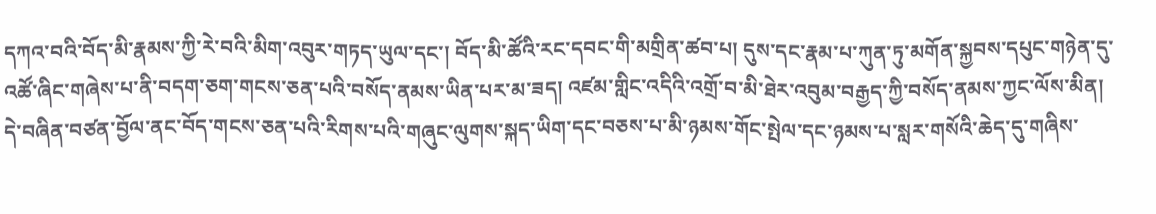དཀའ་བའི་བོད་མི་རྣམས་ཀྱི་རེ་བའི་མིག་འབུར་གཏད་ཡུལ་དང་། བོད་མི་ཚོའི་རང་དབང་གི་མགྲིན་ཚབ་པ། དུས་དང་རྣམ་པ་ཀུན་ཏུ་མགོན་སྐྱབས་དཔུང་གཉེན་དུ་འཚོ་ཞིང་གཞེས་པ་ནི་བདག་ཅག་གངས་ཅན་པའི་བསོད་ནམས་ཡིན་པར་མ་ཟད། འཛམ་གླིང་འདིའི་འགྲོ་བ་མི་ཐེར་འབུམ་བརྒྱད་ཀྱི་བསོད་ནམས་ཀྱང་ལོས་མིན།
དེ་བཞིན་བཙན་བྱོལ་ནང་བོད་གངས་ཅན་པའི་རིགས་པའི་གཞུང་ལུགས་སྐད་ཡིག་དང་བཅས་པ་མི་ཉམས་གོང་སྤེལ་དང་ཉམས་པ་སླར་གསོའི་ཆེད་དུ་གཞིས་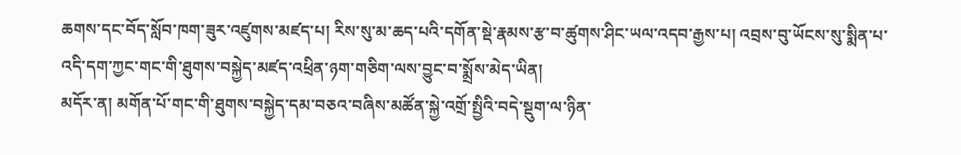ཆགས་དང་བོད་སློབ་ཁག་ཟུར་འཛུགས་མཛད་པ། རིས་སུ་མ་ཆད་པའི་དགོན་སྡེ་རྣམས་རྩ་བ་ཚུགས་ཤིང་ཡལ་འདབ་རྒྱས་པ། འབྲས་བུ་ཡོངས་སུ་སྨིན་པ་འདི་དག་ཀྱང་གང་གི་ཐུགས་བསྐྱེད་མཛད་འཕྲིན་ཉག་གཅིག་ལས་བྱུང་བ་སྨྲོས་མེད་ཡིན།
མདོར་ན། མགོན་པོ་གང་གི་ཐུགས་བསྐྱེད་དམ་བཅའ་བཞིས་མཚོན་སྐྱེ་འགྲོ་སྤྱིའི་བདེ་སྡུག་ལ་ཉིན་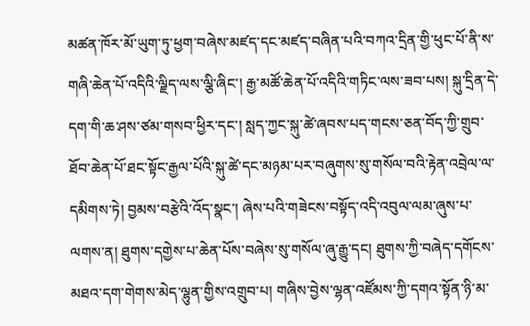མཚན་ཁོར་མོ་ཡུག་ཏུ་ཕྱག་བཞེས་མཛད་དང་མཛད་བཞིན་པའི་བཀའ་དྲིན་གྱི་ཕུང་པོ་ནི་ས་གཞི་ཆེན་པོ་འདིའི་ལྗིད་ལས་ལྕི་ཞིང་། རྒྱ་མཚོ་ཆེན་པོ་འདིའི་གཏིང་ལས་ཟབ་པས། སྐུ་དྲིན་དེ་དག་གི་ཆ་ཤས་ཙམ་གསབ་ཕྱིར་དང་། སླད་ཀྱང་སྐུ་ཚེ་ཞབས་པད་གངས་ཅན་བོད་ཀྱི་གྲུབ་ཐོབ་ཆེན་པོ་ཐང་སྟོང་རྒྱལ་པོའི་སྐུ་ཚེ་དང་མཉམ་པར་བཞུགས་སུ་གསོལ་བའི་རྟེན་འབྲེལ་ལ་དམིགས་ཏེ། བྱམས་བརྩེའི་འོད་སྣང་། ཞེས་པའི་གཟེངས་བསྟོད་འདི་འབུལ་ལམ་ཞུས་པ་ལགས་ན། ཐུགས་དགྱེས་པ་ཆེན་པོས་བཞེས་སུ་གསོལ་ཞུ་རྒྱུ་དང། ཐུགས་ཀྱི་བཞེད་དགོངས་མཐའ་དག་གེགས་མེད་ལྷུན་གྱིས་འགྲུབ་པ། གཞིས་བྱེས་ལྷན་འཛོམས་ཀྱི་དགའ་སྟོན་ཉི་མ་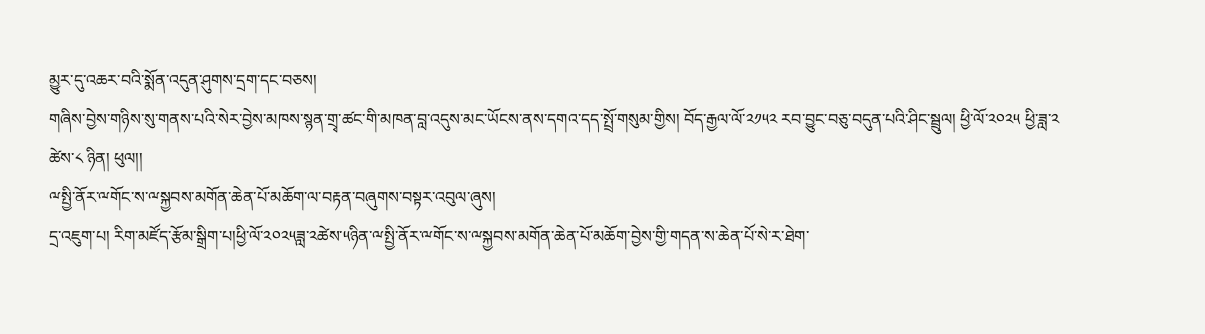མྱུར་དུ་འཆར་བའི་སྨོན་འདུན་ཤུགས་དྲག་དང་བཅས།
གཞིས་བྱེས་གཉིས་སུ་གནས་པའི་སེར་བྱེས་མཁས་སྙན་གྲྭ་ཚང་གི་མཁན་བླ་འདུས་མང་ཡོངས་ནས་དགའ་དད་སྤྲོ་གསུམ་གྱིས། བོད་རྒྱལ་ལོ་༢༡༥༢ རབ་བྱུང་བཅུ་བདུན་པའི་ཤིང་སྦྲུལ། ཕྱི་ལོ་༢༠༢༥ ཕྱི་ཟླ་༢ ཚེས་༨ ཉིན། ཕུལ།།
ྋསྤྱི་ནོར་ྋགོང་ས་ྋསྐྱབས་མགོན་ཆེན་པོ་མཆོག་ལ་བརྟན་བཞུགས་བསྟར་འབུལ་ཞུས།
དྲ་འཇུག་པ། རིག་མཛོད་རྩོམ་སྒྲིག་པ།ཕྱི་ལོ་༢༠༢༥ཟླ་༢ཚེས་༥ཉིན་ྋསྤྱི་ནོར་ྋགོང་ས་ྋསྐྱབས་མགོན་ཆེན་པོ་མཆོག་བྱེས་གྱི་གདན་ས་ཆེན་པོ་སེ་ར་ཐེག་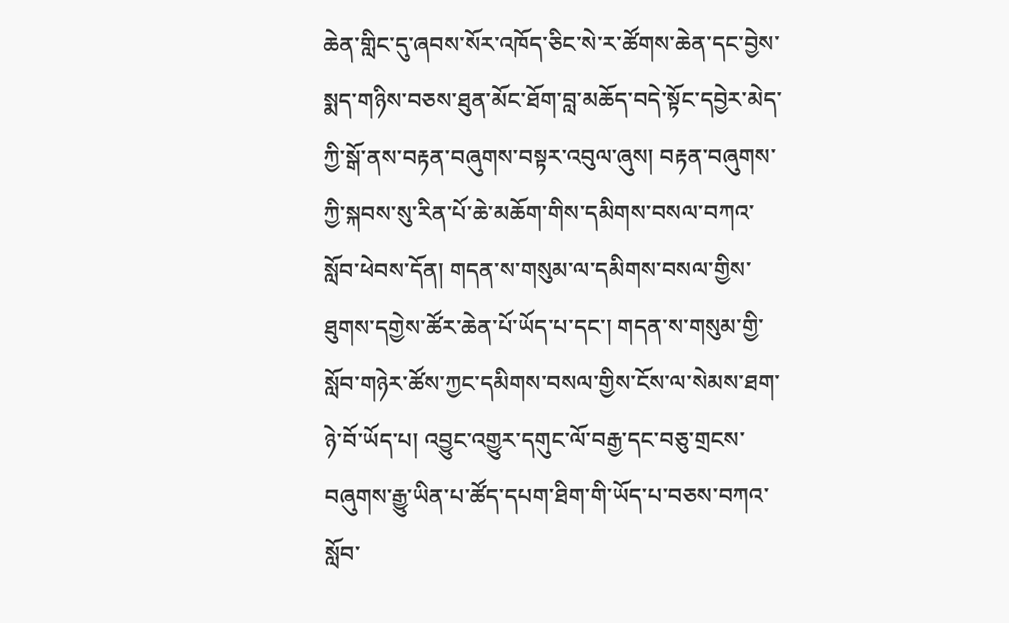ཆེན་གླིང་དུ་ཞབས་སོར་འཁོད་ཅིང་སེ་ར་ཚོགས་ཆེན་དང་བྱེས་སྨད་གཉིས་བཅས་ཐུན་མོང་ཐོག་བླ་མཆོད་བདེ་སྟོང་དབྱེར་མེད་ཀྱི་སྒོ་ནས་བརྟན་བཞུགས་བསྟར་འབུལ་ཞུས། བརྟན་བཞུགས་ཀྱི་སྐབས་སུ་རིན་པོ་ཆེ་མཆོག་གིས་དམིགས་བསལ་བཀའ་སློབ་ཕེབས་དོན། གདན་ས་གསུམ་ལ་དམིགས་བསལ་གྱིས་ཐུགས་དགྱེས་ཚོར་ཆེན་པོ་ཡོད་པ་དང་། གདན་ས་གསུམ་གྱི་སློབ་གཉེར་ཚོས་ཀྱང་དམིགས་བསལ་གྱིས་ངོས་ལ་སེམས་ཐག་ཉེ་བོ་ཡོད་པ། འབྱུང་འགྱུར་དགུང་ལོ་བརྒྱ་དང་བཅུ་གྲངས་བཞུགས་རྒྱུ་ཡིན་པ་ཚོད་དཔག་ཐིག་གི་ཡོད་པ་བཅས་བཀའ་སློབ་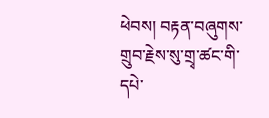ཕེབས། བརྟན་བཞུགས་གྲུབ་རྗེས་སུ་གྲྭ་ཚང་གི་དཔེ་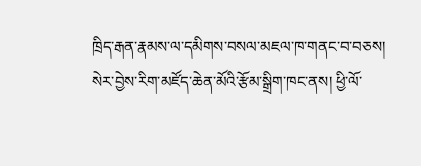ཁྲིད་རྒན་རྣམས་ལ་དམིགས་བསལ་མཇལ་ཁ་གནང་བ་བཅས།
སེར་བྱེས་རིག་མཛོད་ཆེན་མོའི་རྩོམ་སྒྲིག་ཁང་ནས། ཕྱི་ལོ་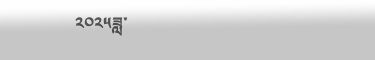༢༠༢༥ཟླ་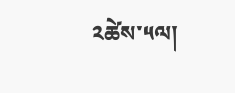༢ཚེས་༥ལ།